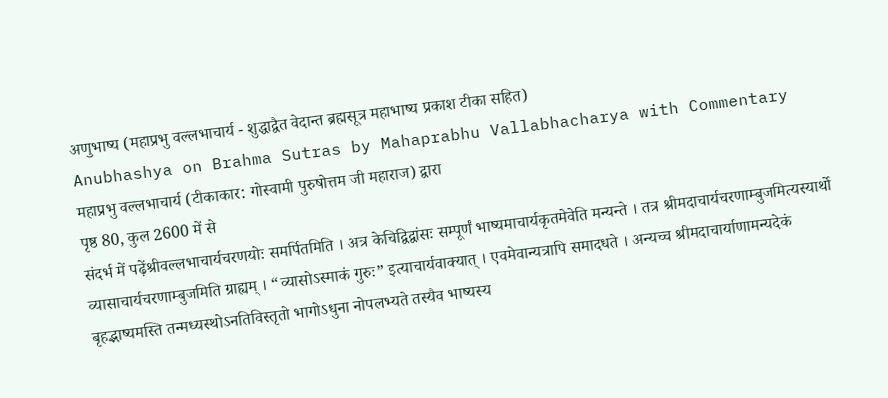अणुभाष्य (महाप्रभु वल्लभाचार्य - शुद्धाद्वैत वेदान्त ब्रह्मसूत्र महाभाष्य प्रकाश टीका सहित)
Anubhashya on Brahma Sutras by Mahaprabhu Vallabhacharya with Commentary
महाप्रभु वल्लभाचार्य (टीकाकार: गोस्वामी पुरुषोत्तम जी महाराज) द्वारा
पृष्ठ 80, कुल 2600 में से
संदर्भ में पढ़ेंश्रीवल्लभाचार्यचरणयोः समर्पितमिति । अत्र केचिद्विद्वांसः सम्पूर्णं भाष्यमाचार्यकृतमेवेति मन्यन्ते । तत्र श्रीमदाचार्यचरणाम्बुजमित्यस्यार्थो व्यासाचार्यचरणाम्बुजमिति ग्राह्यम् । “व्यासोऽस्माकं गुरुः” इत्याचार्यवाक्यात् । एवमेवान्यत्रापि समादधते । अन्यच्च श्रीमदाचार्याणामन्यदेकं बृहद्भाष्यमस्ति तन्मध्यस्थोऽनतिविस्तृतो भागोऽधुना नोपलभ्यते तस्यैव भाष्यस्य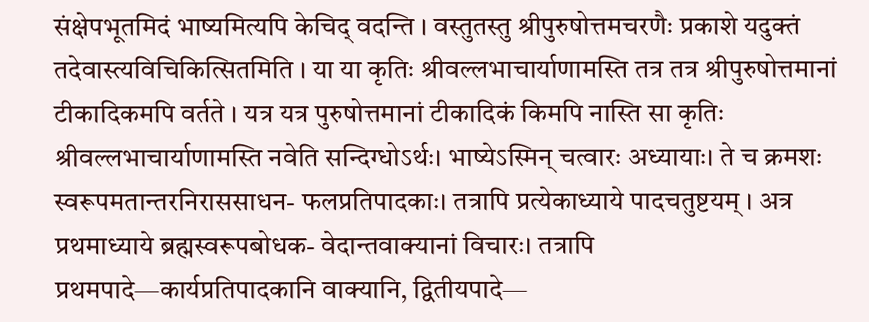संक्षेपभूतमिदं भाष्यमित्यपि केचिद् वदन्ति । वस्तुतस्तु श्रीपुरुषोत्तमचरणैः प्रकाशे यदुक्तं तदेवास्त्यविचिकित्सितमिति । या या कृतिः श्रीवल्लभाचार्याणामस्ति तत्र तत्र श्रीपुरुषोत्तमानां टीकादिकमपि वर्तते । यत्र यत्र पुरुषोत्तमानां टीकादिकं किमपि नास्ति सा कृतिः श्रीवल्लभाचार्याणामस्ति नवेति सन्दिग्धोऽर्थः। भाष्येऽस्मिन् चत्वारः अध्यायाः। ते च क्रमशः स्वरूपमतान्तरनिराससाधन- फलप्रतिपादकाः। तत्रापि प्रत्येकाध्याये पादचतुष्टयम् । अत्र प्रथमाध्याये ब्रह्मस्वरूपबोधक- वेदान्तवाक्यानां विचारः। तत्रापि प्रथमपादे—कार्यप्रतिपादकानि वाक्यानि, द्वितीयपादे—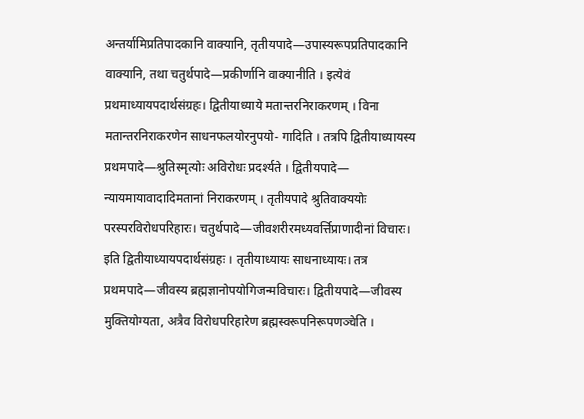अन्तर्यामिप्रतिपादकानि वाक्यानि, तृतीयपादे—उपास्यरूपप्रतिपादकानि वाक्यानि, तथा चतुर्थपादे—प्रकीर्णानि वाक्यानीति । इत्येवं प्रथमाध्यायपदार्थसंग्रहः। द्वितीयाध्याये मतान्तरनिराकरणम् । विना मतान्तरनिराकरणेन साधनफलयोरनुपयो- गादिति । तत्रपि द्वितीयाध्यायस्य प्रथमपादे—श्रुतिस्मृत्योः अविरोधः प्रदर्श्यते । द्वितीयपादे— न्यायमायावादादिमतानां निराकरणम् । तृतीयपादे श्रुतिवाक्ययोः परस्परविरोधपरिहारः। चतुर्थपादे—जीवशरीरमध्यवर्त्तिप्राणादीनां विचारः। इति द्वितीयाध्यायपदार्थसंग्रहः । तृतीयाध्यायः साधनाध्यायः। तत्र प्रथमपादे—जीवस्य ब्रह्मज्ञानोपयोगिजन्मविचारः। द्वितीयपादे—जीवस्य मुक्तियोग्यता, अत्रैव विरोधपरिहारेण ब्रह्मस्वरूपनिरूपणञ्चेति ।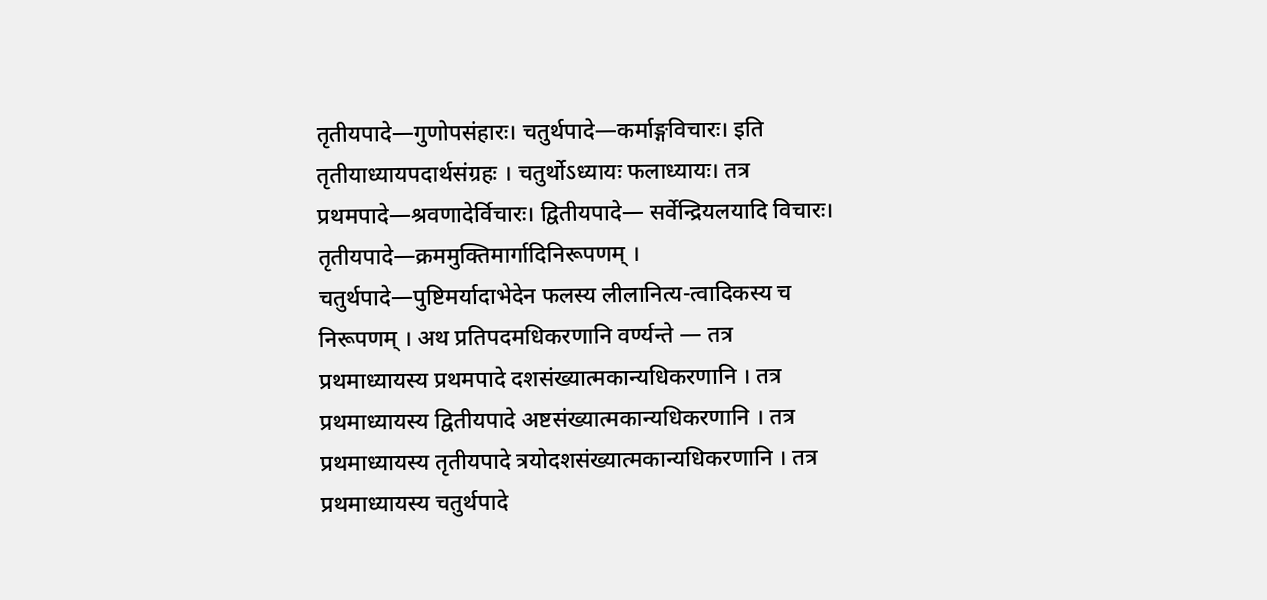तृतीयपादे—गुणोपसंहारः। चतुर्थपादे—कर्माङ्गविचारः। इति तृतीयाध्यायपदार्थसंग्रहः । चतुर्थोऽध्यायः फलाध्यायः। तत्र प्रथमपादे—श्रवणादेर्विचारः। द्वितीयपादे— सर्वेन्द्रियलयादि विचारः। तृतीयपादे—क्रममुक्तिमार्गादिनिरूपणम् । चतुर्थपादे—पुष्टिमर्यादाभेदेन फलस्य लीलानित्य-त्वादिकस्य च निरूपणम् । अथ प्रतिपदमधिकरणानि वर्ण्यन्ते — तत्र प्रथमाध्यायस्य प्रथमपादे दशसंख्यात्मकान्यधिकरणानि । तत्र प्रथमाध्यायस्य द्वितीयपादे अष्टसंख्यात्मकान्यधिकरणानि । तत्र प्रथमाध्यायस्य तृतीयपादे त्रयोदशसंख्यात्मकान्यधिकरणानि । तत्र प्रथमाध्यायस्य चतुर्थपादे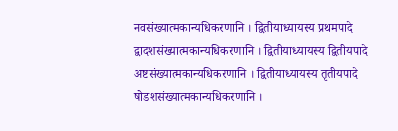नवसंख्यात्मकान्यधिकरणानि । द्वितीयाध्यायस्य प्रथमपादे द्वादशसंख्यात्मकान्यधिकरणानि । द्वितीयाध्यायस्य द्वितीयपादे अष्टसंख्यात्मकान्यधिकरणानि । द्वितीयाध्यायस्य तृतीयपादे षोडशसंख्यात्मकान्यधिकरणानि ।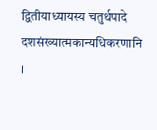द्वितीयाध्यायस्य चतुर्थपादे दशसंख्यात्मकान्यधिकरणानि ।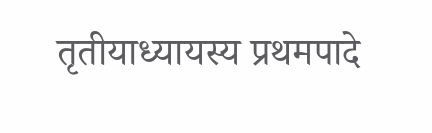तृतीयाध्यायस्य प्रथमपादे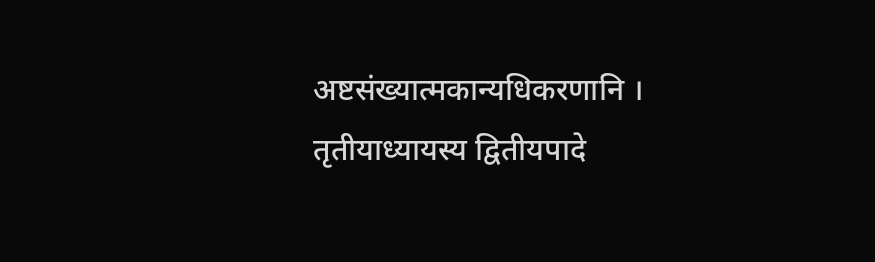अष्टसंख्यात्मकान्यधिकरणानि । तृतीयाध्यायस्य द्वितीयपादे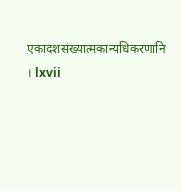एकादशसंख्यात्मकान्यधिकरणानि । lxvii